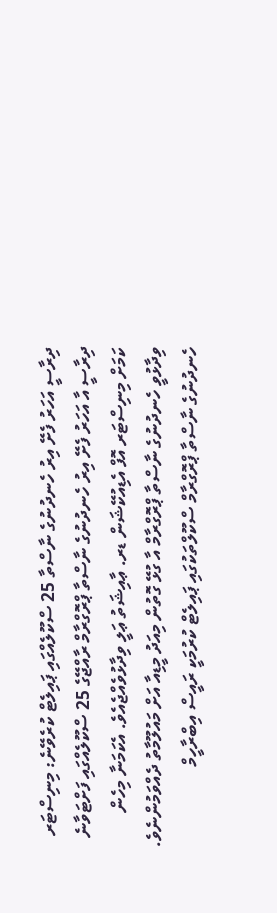ދިރާސީ އަހަރު ފެށޭ އިރު ހެނދުނުގެ ނާސްތާ 25 ސްކޫލެއްގައި ޕައިލެޓް ކުރެވޭނެ: މިނިސްޓަރ
ދިރާސީ އާ އަހަރު ފެށޭ އިރު ހެނދުނުގެ ނާސްތާ ޕްރޮގްރާމް ރާއްޖޭގެ 25 ސްކޫލެއްގައި ފަށްޓަވާނެ ކަމަށް މިނިސްޓަރ އޮފް އެޑިއުކޭޝަން ޑރ. ޢާއިޝަތު ޢަލީ ވިދާޅުވެއްޖެއެވެ. އެކަމަނާ މިހެން ވިދާޅުވީ ހެނދުނުގެ ނާސްތާ ޕްރޮގްރާމް އާ ގުޅޭ ގޮތުން މިއަދު މީޑިއާ އަށް މައުލޫމާތު ދެއްވަމުންނެވެ. ހެނދުނުގެ ނާސްތާ ޕްރޮގްރާމް ސްކޫލްތަކުގައި ޕައިލެޓް ކުރުމަކީ ރައީސް އިބްރާހީމް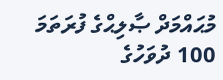މުޙައްމަދް ޞާލިޙްގެ ފުރަތަމަ 100 ދުވަހުގެ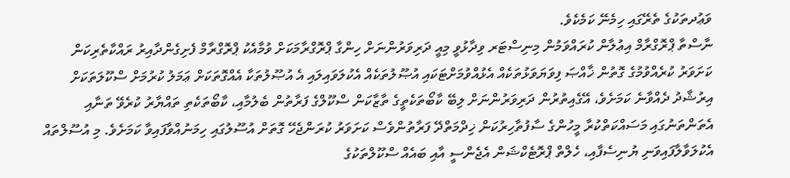ވަޢުދތަކުގެ ތެރޭގައި ހިމެނޭ ކަމެކެވެ.
ނާސްތާ ޕްރޮގްރާމް އިޢުލާން ކުރައްވަމުން މިނިސްޓަރ ވިދާޅުވީ މިއީ ދަރިވަރުންނަށް ހިންގާ ޕްރޮގްރާމަކަށް ވުމާއެކު ޕްރޮގްރާމް ފެށިގެންދާއިރު ރައްކާތެރިކަން ކަށަވަރު ކުރެއްވުމުގެ ގޮތުން ޚާއްޞަ ފިވަޔަވަޅުތަކެއް އެޅުއްވުމަށްޓަކައި އުޞޫލުތަކެއް އެކުލަވައިލައި އެ އުޞޫލުތަކާ އެއްގޮތަކަށް ޢަމަލު ކުރުމަށް ސްކޫލަތަކަށް އިރުޝާދު ދެއްވާނެ ކަމަށެވެ، އޭގެއިތުރުން ދަރިވަރުންނަށް ލިބޭ ކާބޯތަކެތީގެ ތާޒާކަން ސްކޫލްގެ ފަރާތުން ބެލުމާއި، ކާބޯތަކެތި ތައްޔާރު ކުރެވޭ ތަނާއި އެތަންތަނުގައި މަސައްކަތްކުރާ މީހުންގެ ސާފުތާހިރުކަން ޚިދްމަތްދޭ ފަރާތުންވެސް ކަށަވަރު ކުރަންޖެހޭ ގޮތަށް އުސޫލުގައި ހިމަނުއްވާފައިވާ ކަމަށެވެ. މި އުސޫލްތައް އެކުލަވާލާފައިވަނި ޔުނިސެފާއި، ހެލްތް ޕްރޮޓެކްޝަން އެޖެންސީ އާއި ބައެއް ސްކޫލްތަކުގެ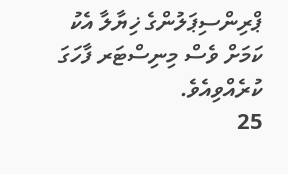ޕްރިންސިޕަލުންގެ ޚިޔާލާ އެކު ކަމަށް ވެސް މިނިސްޓަރ ފާހަގަ ކުރެއްވިއެވެ.
25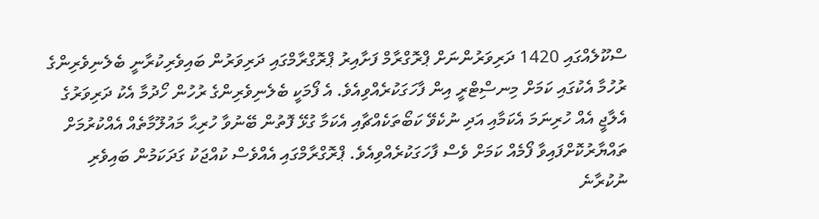ސްކޫލެއްގައި 1420 ދަރިވަރުންނަށް ޕްރޮގްރާމް ފަށާއިރު ޕްރޮގްރާމްގައި ދަރިވަރުން ބައިވެރިކުރާނީ ބެލެނިވެރިންގެ ރުހުމާ އެކުގައި ކަމަށް މިނސިްޓްރީ އިން ފާހަގަކުރެއްވިއެވެ. އެ ފޯމަކީ ބެލެނިވެރިންގެ ރުހުން ހޯދުމާ އެކު ދަރިވަރުގެ އެލާޖީ އެއް ހުރިނަމަ އެކަމާއި އަދި ނުކެވޭ ކަބޯތަކެއްޗާއި އެކަމާ ގުޅޭ ފޮތުން ބޭނުވާ ހުރިޙާ މައުލޫމާތެއް އެއްކުރުމަށް ތައްޔާރުކޮށްފައިވާ ފޯމެއް ކަމަށް ވެސް ފާހަގަކުރެއްވިއެވެ. ޕްރޮގްރާމްގައި އެއްވެސް ކުއްޖަކު ގަދަކަމުން ބައިވެރި ނުކުރާނެ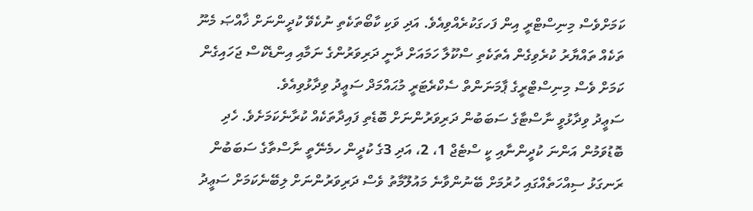ކަމަށްވެސް މިނިސްޓްރީ އިން ފަހގަކުރެއްވިއެވެ. އަދި ވަކި ކާބޯތަކެތި ނުކެވޭ ކުދީންނަށް ޚާއްޞަ މެނޫ ތަކެއް ތައްޔާރު ކުރެވިގެން އެތަކެތި ސްކޫލާ ހަމައަށް ދާނީ ދަރިވަރުންގެ ނަމާއި އިންޑެކްސް ޖަހައިގެން ކަމަށް ވެސް މިނިސްޓްރީގެ ޕާމަނަންތް ސެކްރެޓަރީ މުޙައްމަދް ސަޢީދު ވިދާޅުވިއެވެ.
ސަޢީދު ވިދާޅުވީ ނާސްޓާގެ ސަބަބުން ދަރިވަރުންނަށް ބޮޑެތި ފައިދާތަކެއް ކުރާނެކަމަށެވެ. ހެދި ބޮޑުވަމުން އަންނަ ކުދީންނާއި ކީ ސްޓެޖް 1، 2، އަދި 3ގެ ކުދީން ހމެނޭތީ ނާސްތާގެ ސަބަބުން ރަނގަޅު ސިއްހަތެއްގައި ހުރުމަށް ބޭނުންވާނެ މައުލޫމާތު ވެސް ދަރިވަރުންނަށް ލިބޭނެކަމަށް ސަޢީދު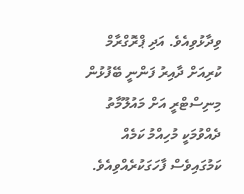ވިދާޅުވިއެވެ. އަދި ޕްރޮގްރާމް ކުރިއަށް ދާއިރު ފަންނީ ބޭފުޅުން މިނިސްޓްރީ އަށް މައުލޫމާތު ދެއްވުމަކީ މުހިއްމު ކަމެއް ކަމުގައިވެސް ފާހަގަކުރެއްވިއެވެ.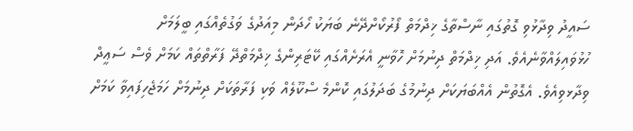ސައީދު ވިދާޅުވި ގޮތުގައި ނާސްތާގެ ޚިދްމަތް ފޯރުކޯށްދޭނެ ބަޔަކު ހޯދަން މިއަދުގެ ވަގުތެއްގައި ބީލަމަށް ހުޅުވައިލައްވާނެއެވެ. އަދި ޚިދްމަތް ދިނުމަށް ހޮވާނީ އެރަށެއްގައި ކޭޓަރިންގެ ޚިދްމަތްދޭ ފަރާތްތައް ކަމަށް ވެސް ސަޢީދް ވިދާޅވިއެވެ. އެގޮތުން އެއްބަޔަކަށް ދިނުމުގެ ބަދަލުގައި ކޮންމެ ސްކޫލެއް ވަކި ފަރާތަކަށް ދިނުމަށް ހަމަޖެހިފައިވާ ކަމަށް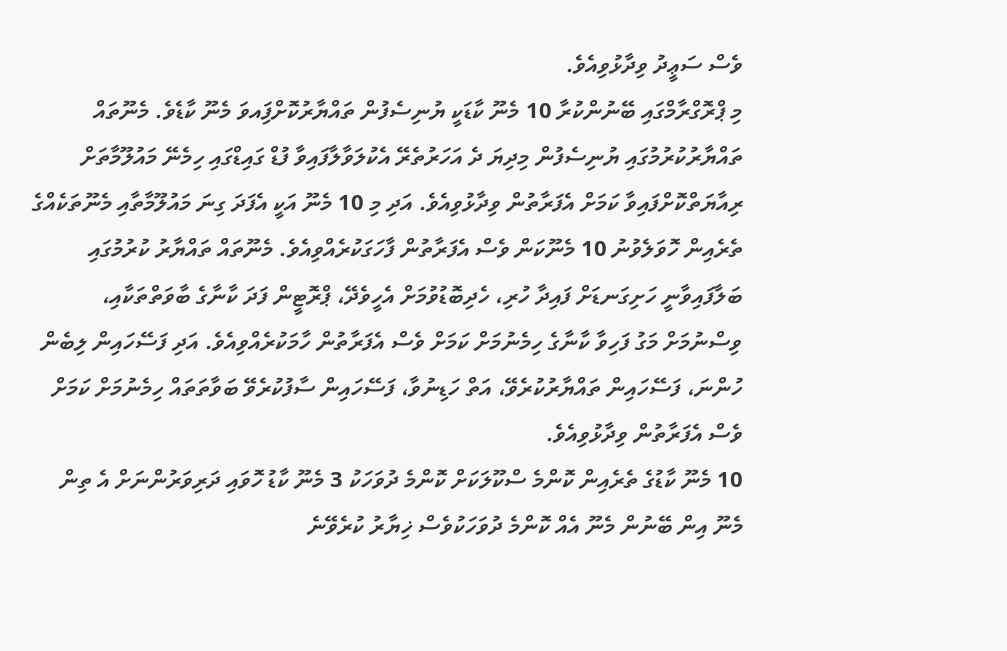ވެސް ސަޢީދު ވިދާޅުވިއެވެ.
މި ޕްރޮގްރާމްގައި ބޭނުންކުރާ 10 މެނޫ ކާޑަކީ ޔުނިސެފުން ތައްޔާރުކޮށްފަިއވަ މެނޫ ކާޑެވެ. މެނޫތައް ތައްޔާރުކުރުމުގައި ޔުނިސެފުން މިދިޔަ ދެ އަހަރުތެރޭ އެކުލަވާލާފައިވާ ފުޑް ގައިޑްގައި ހިމެނޭ މައުލޫމާތަށް ރިއާޔަތްކޮށްފައިވާ ކަމަށް އެފަރާތުން ވިދާޅުވިއެވެ. އަދި މި 10 މެނޫ އަކީ އެފަދަ ގިނަ މައުލޫމާތާއި މެނޫތަކެއްގެ ތެރެއިން ހޮވަލެވުނު 10 މެނޫކަން ވެސް އެފަރާތުން ފާހަގަކުރެއްވިއެވެ. މެނޫތައް ތައްޔާރު ކުރުމުގައި ބަލާފައިވާނީ ހަށިގަނޑަށް ފައިދާ ހުރި، ހެދިބޮޑުވުމަށް އެހީވެދޭ، ޕްރޮޓީން ފަދަ ކާނާގެ ބާވަތްތަކާއި، ވިސްނުމަށް މަގު ފަހިވާ ކާނާގެ ހިމެނުމަށް ކަމަށް ވެސް އެފަރާތުން ހާމަކުރެއްވިއެވެ. އަދި ފަސޭހައިން ލިބެން ހުންނަ، ފަސޭހައިން ތައްޔާރުކުރެވޭ، އަތް ހަޑިނުވާ، ފަސޭހައިން ސާފުކުރެވޭ ބަވާތަތައް ހިމެނުމަށް ކަމަށް ވެސް އެފަރާތުން ވިދާޅުވިއެވެ.
10 މެނޫ ކާޑުގެ ތެރެއިން ކޮންމެ ސްކޫލަކަށް ކޮންމެ ދުވަހަކު 3 މެނޫ ކާޑު ހޮވައި ދަރިވަރުންނަށް އެ ތިން މެނޫ އިން ބޭނުން މެނޫ އެއް ކޮންމެ ދުވަހަކުވެސް ޚިޔާރު ކުރެވޭނެ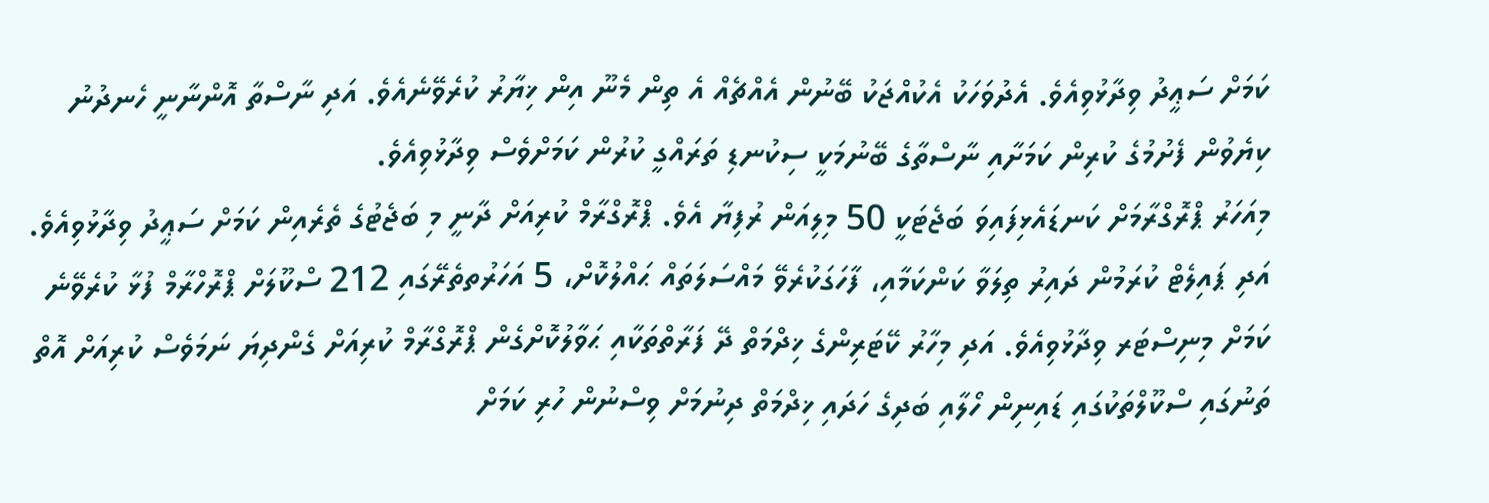ކަމަށް ސަޢީދު ވިދާޅުވިއެވެ. އެދުވަހަކު އެކުއްޖަކު ބޭނުން އެއްޗެއް އެ ތިން މެނޫ އިން ޚިޔާރު ކުރެވޭނެއެވެ. އަދި ނާސްތާ އޮންނާނީ ހެނދުނު ކިޔެވުން ފެށުމުގެ ކުރިން ކަމަށާއި ނާސްތާގެ ބޭނުމަކީ ސިކުނޑި ތަރައްގީ ކުރުން ކަމަށްވެސް ވިދާޅުވިއެވެ.
މިއަހަރު ޕްރޮގްރާމަށް ކަނޑައެޅިފައިވަ ބަޖެޓަކީ 50 މިލިއަން ރުފިޔާ އެވެ. ޕްރޮގްރާމް ކުރިއަށް ދާނީ މި ބަޖެޓުގެ ތެރެއިން ކަމަށް ސަޢީދު ވިދާޅުވިއެވެ. އަދި ޕައިލެޓް ކުރަމުން ދައިރު ތިލަވާ ކަންކަމާއި، ފާހަގަކުރެވޭ މައްސަލަތައް ޙައްލުކޮށް، 5 އަހަރުތތެރޭގައި 212 ސްކޫލަށް ޕްރޮހްރާމް ފުޅާ ކުރެވޭނެ ކަމަށް މިނިސްޓަރ ވިދާޅުވިއެވެ. އަދި މިހާރު ކޭޓަރިންގެ ޚިދްމަތް ދޭ ފަރާތްތަކާއި ޙަވާލުކޮށްގެން ޕްރޮގްރާމް ކުރިއަށް ގެންދިޔަ ނަމަވެސް ކުރިއަށް އޮތް ތަނުގައި ސްކޫލްތަކުގައި ޑައިނިން ހޯލާއި ބަދިގެ ހަދައި ޚިދްމަތް ދިނުމަށް ވިސްނުން ހުރި ކަމަށް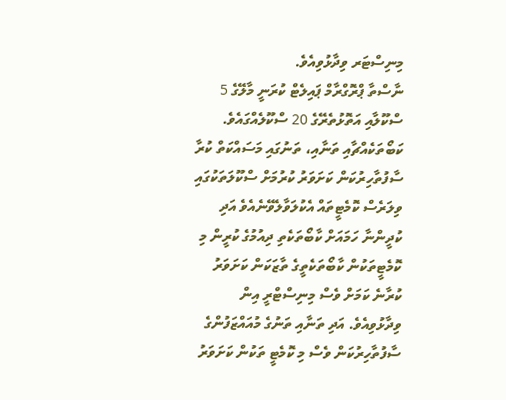މިނިސްޓަރ ވިދާޅުވިއެވެ.
ނާސްތާ ޕްރޮގްރާމް ޕައިލެޓް ކުރަނީ މާލޭގެ 5 ސްކޫލާއި އަތޮޅުތެރޭގެ 20 ސްކޫލެއްގައެވެ. ކަބޯތަކެއްޗާއި ތަނާއި، ތަނުގައި މަސައްކަތް ކުރާ ސާފުތާހިރުކަން ކަށަވަރު ކުރުމަށް ސްކޫލަތަކުގައި ވިލަރެސް ކޮމެޓީތައް އެކުލަވާލެވޭނެއެވެ އަދި ކުދީންނާ ހަމައަށް ކާބޯތަކެތި ދިއުމުގެ ކުރީން މި ކޮމެޓީތަކުން ކާބޯތަކެތީގެ ތާޒަކަން ކަށަވަރު ކުރާނެ ކަމަށް ވެސް މިނިސްޓްރީ އިން ވިދާޅުވިއެވެ. އަދި ތަނާއި ތަނުގެ މުއައްޒަފުންގެ ސާފުތާހިރުކަން ވެސް މި ކޮމެޓީ ތަކުން ކަށަވަރު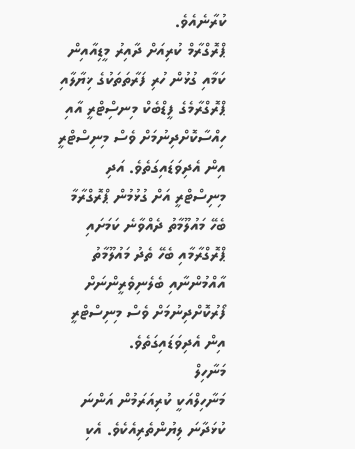ކުރާނެއެވެ.
ޕްރޮގްރާމް ކުރިއަށް ދާއިރު މީޑިއާއިން ކަމާއި ގުޅުން ހުރި ފަރާތަތަކުގެ ޚިޔާލާއި ޕްރޮގްރާމެގެ ފީޑްބެކް މިނސިްޓްރީ އާއި ހިއްސާކޮށްދިނުމަށް ވެސް މިނިސްޓްރީ އިން އެދިވަޑައިގަތެވެ. އަދި މިނިސްޓްރީ އަށް ގުޅުމުން ޕްރޮގްރާމާ ބެހޭ މައުލޫމާތު ދެއްވާނެ ކަމަށައި ޕްރޮގްރާމާއި ބެހޭ ތެދު މައުލޫމާތު އާއްމުންނާއި ބެލެނިވެރީންނަށް ފޯރުކޮށްދިނުމަށް ވެސް މިނިސްޓްރީ އިން އެދިވަޑައިގަތެވެ.
މަނާހިލް
މަނާހިލްއަކީ ކުރިއަރަމުން އަންނަ ކުޅަދާނަ ލިޔުންތެރިއެކެވެ. އެކި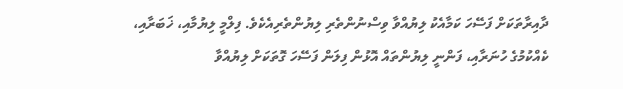ދާއިރާތަކަށް ފަސޭހަ ކަމާއެކު ލިޔުއްވާ ވިސްނުންތެރި ލިޔުންތެރިއެކެވެ. ފިލްމީ ލިޔުމާއި، ޚަބަރާއި، ކެއްކުމުގެ ހުނަރާއި، ފަންނީ ލިޔުންތައް އޮޅުން ފިލަން ފަސޭހަ ގޮތަކަށް ލިޔުއްވާ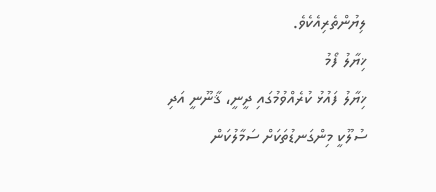ލިޔުންތެރިއެކެވެ.
ޚިޔާލު ފޯމު
ޚިޔާލު ފައުޅު ކުރެއްވުމުގައި ދީނީ، ޤާނޫނީ އަދި ސުލޫކީ މިންގަނޑުތަކަށް ސަމާލުކަން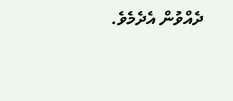ދެއްވުން އެދެމެވެ.